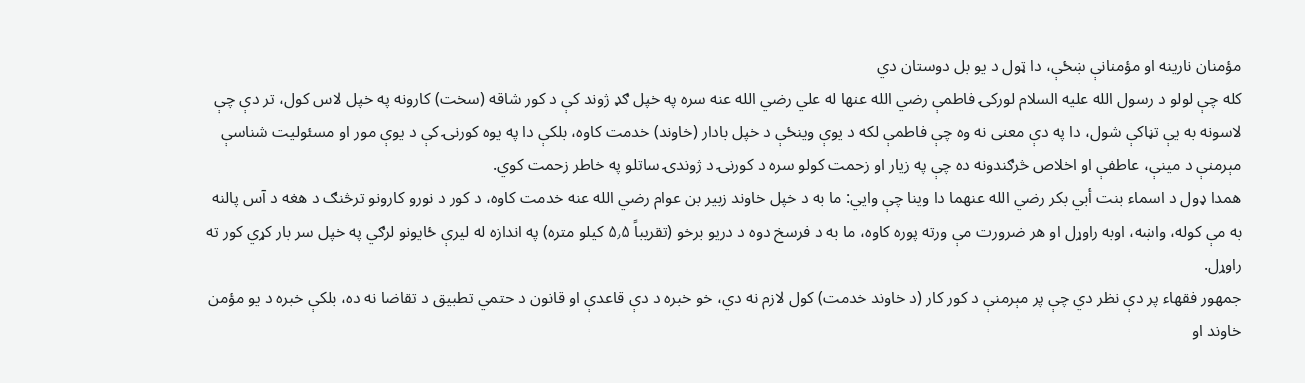مؤمنان نارينه او مؤمنانې ښځې، دا ټول د يو بل دوستان دي
کله چې لولو د رسول الله عليه السلام لورکۍ فاطمې رضي الله عنها له علي رضي الله عنه سره په خپل ګډ ژوند کې د کور شاقه (سخت) کارونه په خپل لاس کول، تر دې چې لاسونه به يې تڼاکې شول، دا په دې معنی نه وه چې فاطمې لکه د يوې وينځې د خپل بادار (خاوند) خدمت کاوه، بلکې دا په يوه کورنۍ کې د يوې مور او مسئولیت شناسې مېرمنې د مينې، عاطفې او اخلاص څرګندونه ده چې په زيار او زحمت کولو سره د کورنۍ د ژوندۍ ساتلو په خاطر زحمت کوي.
همدا ډول د اسماء بنت أبي بکر رضي الله عنهما دا وينا چې وايي: ما به د خپل خاوند زبير بن عوام رضي الله عنه خدمت کاوه، د کور د نورو کارونو ترڅنګ د هغه د آس پالنه به مې کوله، واښه، اوبه راوړل او هر ضرورت مې ورته پوره کاوه، ما به د فرسخ دوه د دريو برخو (تقريباً ۵٫۵ کيلو متره) په اندازه له ليرې ځايونو لرګي په خپل سر بار کړي کور ته راوړل.
جمهور فقهاء پر دې نظر دي چې پر مېرمنې د کور کار (د خاوند خدمت) کول لازم نه دي، خو خبره د دې قاعدې او قانون د حتمي تطبيق د تقاضا نه ده، بلکې خبره د يو مؤمن خاوند او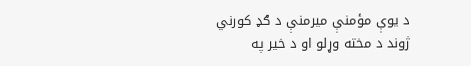د يوې مؤمنې ميرمنې د ګډ کورني ژوند د مخته وړلو او د خير په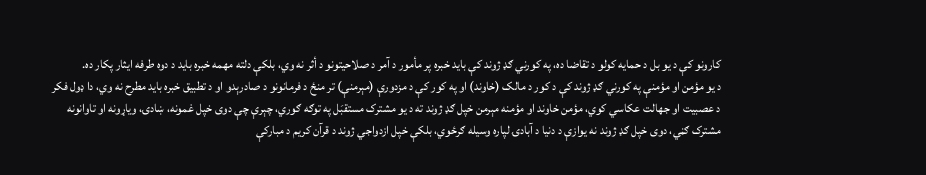کارونو کې د يو بل د حمايه کولو د تقاضا ده، په کورني ګډ ژوند کې بايد خبره پر مأمور د آمر د صلاحیتونو د أثر نه وي، بلکې دلته مهمه خبره بايد د دوه طرفه ايثار پکار ده.
د يو مؤمن او مؤمنې په کورني ګډ ژوند کې د کور د مالک (خاوند) او په کور کې د مزدورې (مېرمنې) تر منځ د فرمانونو د صادرېدو او د تطبيق خبره بايد مطرح نه وي، دا ډول فکر د عصبيت او جهالت عکاسي کوي، مؤمن خاوند او مؤمنه مېرمن خپل ګډ ژوند ته د يو مشترک مستقبَل په توګه ګوري، چېرې چې دوی خپل غمونه، ښادۍ، وياړونه او تاوانونه مشترک ګڼي، دوی خپل ګډ ژوند نه يوازې د دنیا د آبادۍ لپاره وسيله ګرځوي، بلکې خپل ازدواجي ژوند د قرآن کريم د مبارکې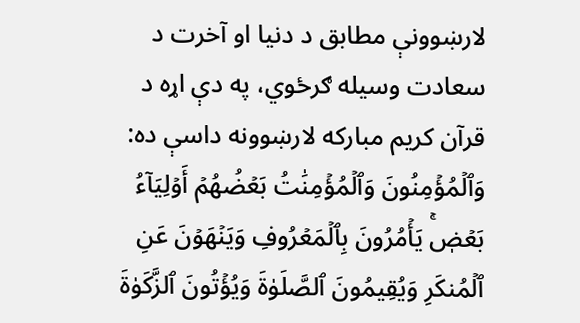لارښوونې مطابق د دنيا او آخرت د سعادت وسيله ګرځوي، په دې اړه د قرآن کريم مبارکه لارښوونه داسې ده: وَٱلۡمُؤۡمِنُونَ وَٱلۡمُؤۡمِنَٰتُ بَعۡضُهُمۡ أَوۡلِيَآءُ بَعۡضٖۚ يَأۡمُرُونَ بِٱلۡمَعۡرُوفِ وَيَنۡهَوۡنَ عَنِ ٱلۡمُنكَرِ وَيُقِيمُونَ ٱلصَّلَوٰةَ وَيُؤۡتُونَ ٱلزَّكَوٰةَ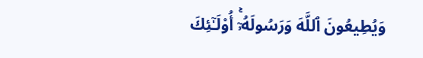وَيُطِيعُونَ ٱللَّهَ وَرَسُولَهُۥٓۚ أُوْلَـٰٓئِكَ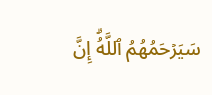سَيَرۡحَمُهُمُ ٱللَّهُۗ إِنَّ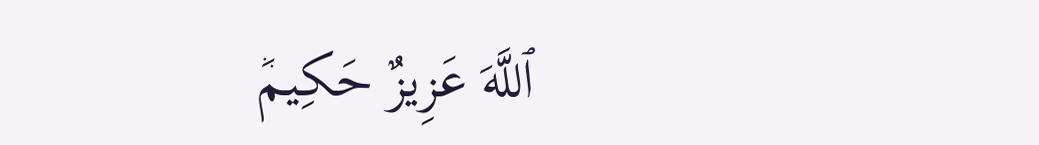ٱللَّهَ عَزِيزٌ حَكِيمٞ